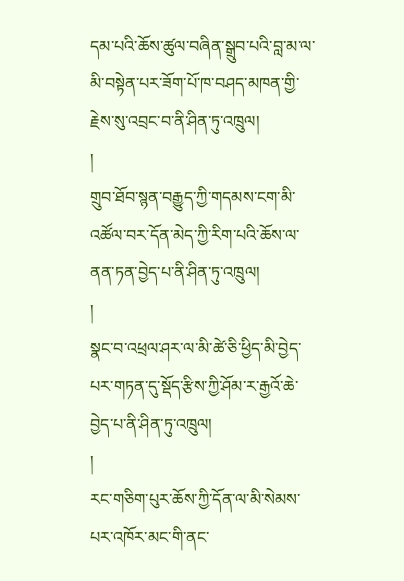དམ་པའི་ཆོས་ཚུལ་བཞིན་སྒྲུབ་པའི་བླ་མ་ལ་མི་བསྟེན་པར་ཟོག་པོ་ཁ་བཤད་མཁན་གྱི་རྗེས་སུ་འབྲང་བ་ནི་ཤིན་ཏུ་འཁྲུལ།
།
གྲུབ་ཐོབ་སྙན་བརྒྱུད་ཀྱི་གདམས་ངག་མི་འཚོལ་བར་དོན་མེད་ཀྱི་རིག་པའི་ཆོས་ལ་ནན་ཏན་བྱེད་པ་ནི་ཤིན་ཏུ་འཁྲུལ།
།
སྣང་བ་འཕྲལ་ཤར་ལ་མི་ཚེ་ཅི་ཕྱིད་མི་བྱེད་པར་གཏན་དུ་སྡོད་རྩིས་ཀྱི་ཤོམ་ར་རྒྱའོ་ཆེ་བྱེད་པ་ནི་ཤིན་ཏུ་འཁྲུལ།
།
རང་གཅིག་པུར་ཆོས་ཀྱི་དོན་ལ་མི་སེམས་པར་འཁོར་མང་གི་ནང་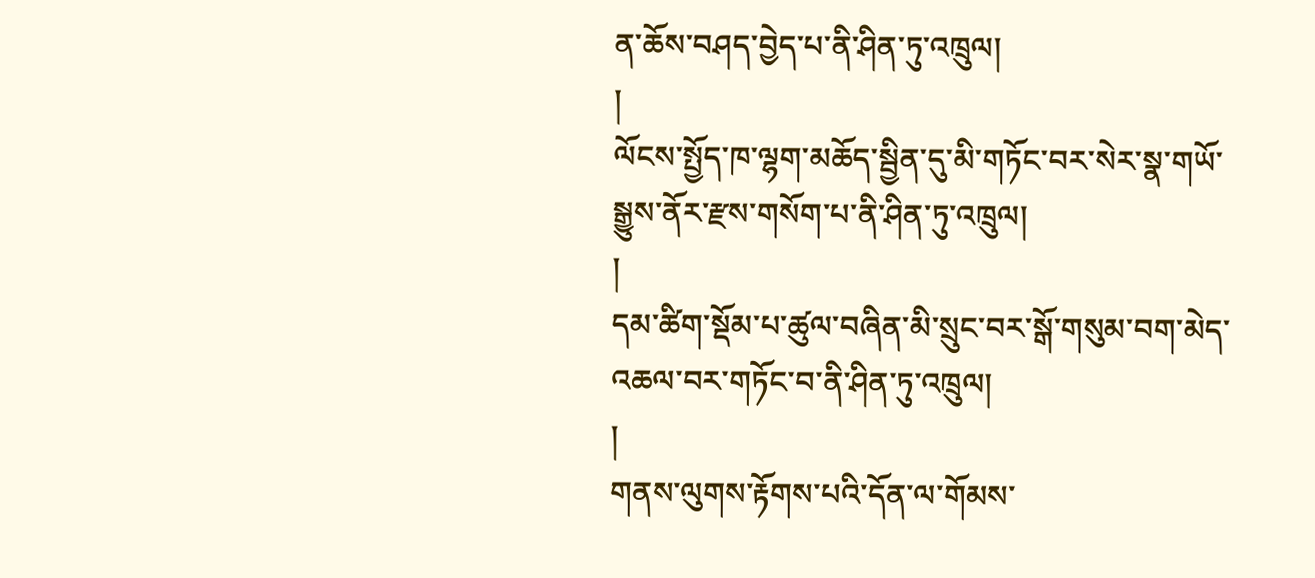ན་ཆོས་བཤད་བྱེད་པ་ནི་ཤིན་ཏུ་འཁྲུལ།
།
ལོངས་སྤྱོད་ཁ་ལྷག་མཆོད་སྦྱིན་དུ་མི་གཏོང་བར་སེར་སྣ་གཡོ་སྒྱུས་ནོར་རྫས་གསོག་པ་ནི་ཤིན་ཏུ་འཁྲུལ།
།
དམ་ཚིག་སྡོམ་པ་ཚུལ་བཞིན་མི་སྲུང་བར་སྒོ་གསུམ་བག་མེད་འཆལ་བར་གཏོང་བ་ནི་ཤིན་ཏུ་འཁྲུལ།
།
གནས་ལུགས་རྟོགས་པའི་དོན་ལ་གོམས་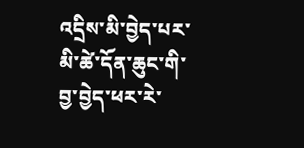འདྲིས་མི་བྱེད་པར་མི་ཚེ་དོན་ཆུང་གི་བྱ་བྱེད་ཕར་རེ་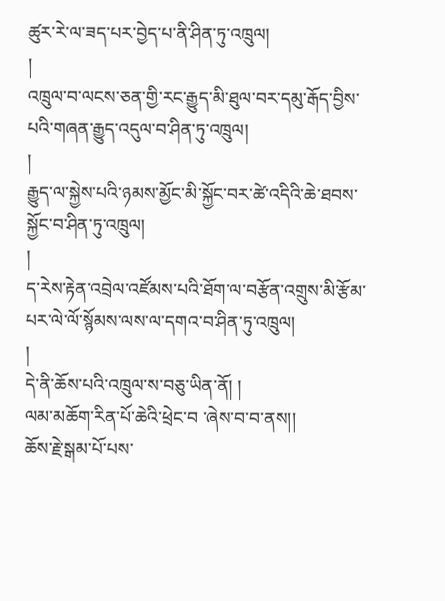ཚུར་རེ་ལ་ཟད་པར་བྱེད་པ་ནི་ཤིན་ཏུ་འཁྲུལ།
།
འཁྲུལ་བ་ལངས་ཅན་གྱི་རང་རྒྱུད་མི་ཐུལ་བར་དམུ་རྒོད་བྱིས་པའི་གཞན་རྒྱུད་འདུལ་བ་ཤིན་ཏུ་འཁྲུལ།
།
རྒྱུད་ལ་སྐྱེས་པའི་ཉམས་མྱོང་མི་སྐྱོང་བར་ཚེ་འདིའི་ཆེ་ཐབས་སྐྱོང་བ་ཤིན་ཏུ་འཁྲུལ།
།
ད་རེས་རྟེན་འབྲེལ་འཛོམས་པའི་ཐོག་ལ་བརྩོན་འགྲུས་མི་རྩོམ་པར་ལེ་ལོ་སྙོམས་ལས་ལ་དགའ་བ་ཤིན་ཏུ་འཁྲུལ།
།
དེ་ནི་ཆོས་པའི་འཁྲུལ་ས་བཅུ་ཡིན་ནོ། །
ལམ་མཆོག་རིན་པོ་ཆེའི་ཕྲེང་བ ་ཞེས་བ་བ་ནས།།
ཆོས་རྗེ་སྒམ་པོ་པས་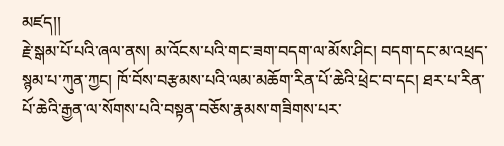མཛད།།
རྗེ་སྒམ་པོ་པའི་ཞལ་ནས། མ་འོངས་པའི་གང་ཟག་བདག་ལ་མོས་ཤིང། བདག་དང་མ་འཕྲད་སྙམ་པ་ཀུན་ཀྱང། ཁོ་བོས་བརྩམས་པའི་ལམ་མཆོག་རིན་པོ་ཆེའི་ཕྲེང་བ་དང། ཐར་པ་རིན་པོ་ཆེའི་རྒྱན་ལ་སོགས་པའི་བསྟན་བཅོས་རྣམས་གཟིགས་པར་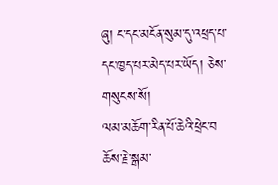ཞུ། ང་དང་མངོན་སུམ་དུ་འཕྲད་པ་དང་ཁྱད་པར་མེད་པར་ཡོད། ཅེས་གསུངས་སོ།
ལམ་མཆོག་རིན་པོ་ཆེའི་ཕྲེང་བ
ཆོས་རྗེ་སྒམ་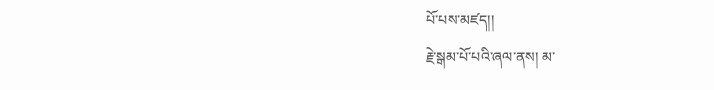པོ་པས་མཛད།།
རྗེ་སྒམ་པོ་པའི་ཞལ་ནས། མ་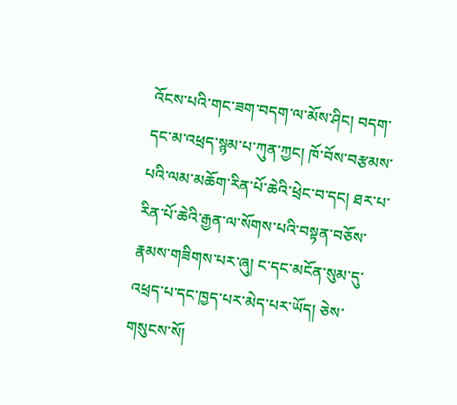འོངས་པའི་གང་ཟག་བདག་ལ་མོས་ཤིང། བདག་དང་མ་འཕྲད་སྙམ་པ་ཀུན་ཀྱང། ཁོ་བོས་བརྩམས་པའི་ལམ་མཆོག་རིན་པོ་ཆེའི་ཕྲེང་བ་དང། ཐར་པ་རིན་པོ་ཆེའི་རྒྱན་ལ་སོགས་པའི་བསྟན་བཅོས་རྣམས་གཟིགས་པར་ཞུ། ང་དང་མངོན་སུམ་དུ་འཕྲད་པ་དང་ཁྱད་པར་མེད་པར་ཡོད། ཅེས་གསུངས་སོ།